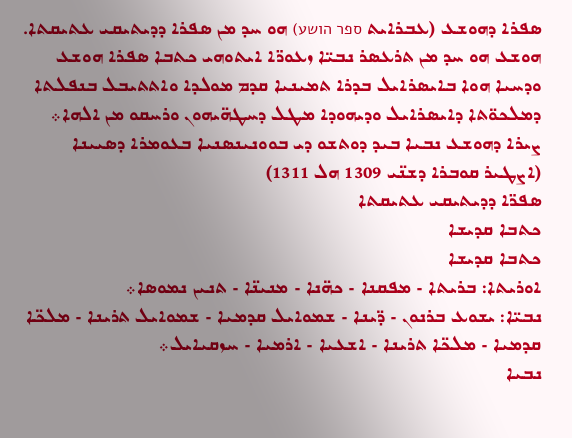ܣܦܪܐ ܕܗܘܫܥ (ܥܒܪܐܝܬ ספר הושע) ܗܘ ܚܕ ܡܢ ܣܦܪܐ ܕܕܝܬܝܩܝ ܥܬܝܩܬܐ. ܗܘܫܥ ܗܘ ܚܕ ܡܢ ܬܪܥܣܪ ܢܒܝ̈ܐ ܙܥܘܪ̈ܐ ܐܝܬܘܗܝ ܟܬܒܐ ܣܦܪܐ ܗܘܫܥ ܘܕܚܝܐ ܗܘܐ ܒܐܝܣܪܐܝܠ ܒܕܪܐ ܬܡܝܢܝܐ ܩܕܡ ܡܘܠܕܐ ܘܐܬܬܝܒܠ ܒܢܦܠܬܐ ܕܡܠܟܘ̈ܬܐ ܕܐܝܣܪܐܝܠ ܘܕܝܗܘܕܐ ܡܛܠ ܕܚܛܗ̈ܝܗܘܢ ܘܪܚܩܘ ܡܢ ܐܠܗܐ܀
ܨܝܪܐ ܕܗܘܫܥ ܢܒܝܐ ܒܝܕ ܕܘܬܫܘ ܕܝ ܒܘܘܢܝܢܣܢܝܐ ܒܥܘܡܪܐ ܕܣܝܝܢܐ (ܐܨܛܝܪ ܩܘܒܪܐ ܕܫܢ̈ܝ 1309 ܗܠ 1311)
ܣܦܪ̈ܐ ܕܕܝܬܝܩܝ ܥܬܝܩܬܐ
ܟܬܒܐ ܩܕܝܫܐ
ܟܬܒܐ ܩܕܝܫܐ
ܐܘܪܝܬܐ: ܒܪܝܬܐ - ܡܦܩܢܐ - ܟܗ̈ܢܐ - ܡܢܝܢ̈ܐ - ܬܢܝܢ ܢܡܘܣܐ܀
ܢܒܝ̈ܐ: ܝܫܘܥ ܒܪܢܘܢ - ܕ̈ܝܢܐ - ܫܡܘܐܝܠ ܩܕܡܝܐ - ܫܡܘܐܝܠ ܬܪܝܢܐ - ܡܠܟ̈ܐ ܩܕܡܝܐ - ܡܠܟ̈ܐ ܬܪܝܢܐ - ܐܫܥܝܐ - ܐܪܡܝܐ - ܚܙܩܝܐܝܠ܀
ܢܒܝܐ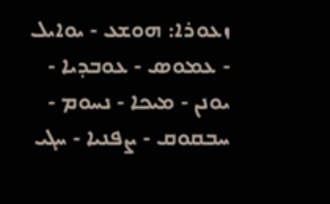ܙܥܘܪܐ: ܗܘܫܥ - ܝܘܐܝܠ - ܥܡܘܣ - ܥܘܒܕܝܐ - ܝܘܢܢ - ܡܝܟܐ - ܢܚܘܡ - ܚܒܩܘܩ - ܨܦܢܝܐ - ܚܓܝ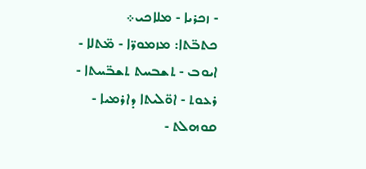- ܙܟܪܝܐ - ܡܠܐܟܝ܀
ܟܬܒ̈ܬܐ: ܡܙܡܘܪ̈ܐ - ܡ̈ܬܠܐ - ܐܝܘܒ - ܬܫܒܚܬ ܬܫܒ̈ܚܬܐ - ܪܥܘܬ - ܐܘ̈ܠܝܬܐ ܕܐܪܡܝܐ - ܩܘܗܠܬ -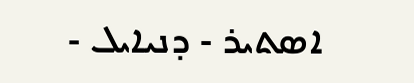ܐܣܬܝܪ - ܕܢܝܐܝܠ -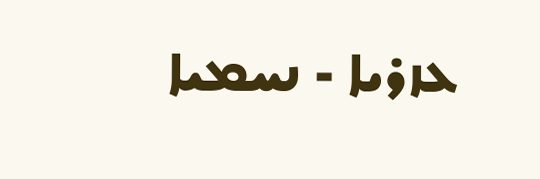ܥܙܪܝܐ - ܢܚܡܝܐ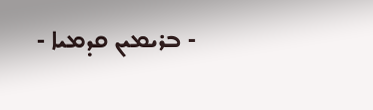- ܒܪܝܡܝܢ ܩܕܡܝܐ -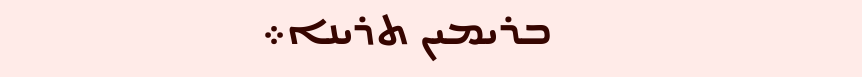ܒܪܝܡܝܢ ܬܪܝܢܐ܀